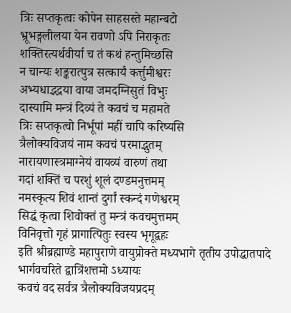त्रिः सप्तकृत्वः कोपेन साहसस्ते महान्बटो
भ्रूभङ्गलीलया येन रावणो ऽपि निराकृतः
शक्तिरत्यर्थवीर्या च तं कथं हन्तुमिच्छसि
न चान्यः शङ्करात्पुत्र सत्कार्यं कर्त्तुमीश्वरः
अभ्यधाद्भद्रया वाया जमदग्निसुतं विभुः
दास्यामि मन्त्रं दिव्यं ते कवचं च महामते
त्रिः सप्तकृत्वो निर्भूपां महीं चापि करिष्यसि
त्रैलोक्यविजयं नाम कवचं परमाद्भुतम्
नारायणास्त्रमाग्नेयं वायव्यं वारुणं तथा
गदां शक्तिं च परशुं शूलं दण्डमनुत्तमम्
नमस्कृत्य शिवं शान्तं दुर्गां स्कन्दं गणेश्वरम्
सिद्धं कृत्वा शिवोक्तं तु मन्त्रं कवचमुत्तमम्
विनिवृत्तो गृहं प्रागात्पितुः स्वस्य भृगूद्वहः
इति श्रीब्रह्माण्डे महापुराणे वायुप्रोक्ते मध्यभागे तृतीय उपोद्धातपादे भार्गवचरिते द्वात्रिंशत्तमो ऽध्यायः
कवचं वद सर्वत्र त्रैलोक्यविजयप्रदम्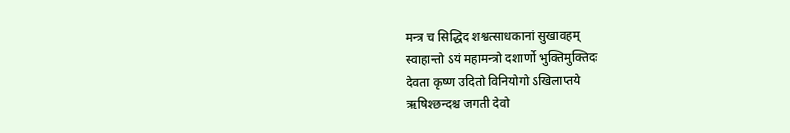मन्त्र च सिद्धिद शश्वत्साधकानां सुखावहम्
स्वाहान्तो ऽयं महामन्त्रो दशार्णो भुक्तिमुक्तिदः
देवता कृष्ण उदितो विनियोगो ऽखिलाप्तये
ऋषिश्छन्दश्च जगती देवो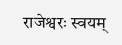राजेश्वरः स्वयम्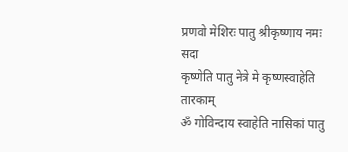प्रणवो मेशिरः पातु श्रीकृष्णाय नमः सदा
कृष्णेति पातु नेत्रे मे कृष्णस्वाहेति तारकाम्
ॐ गोविन्दाय स्वाहेति नासिकां पातु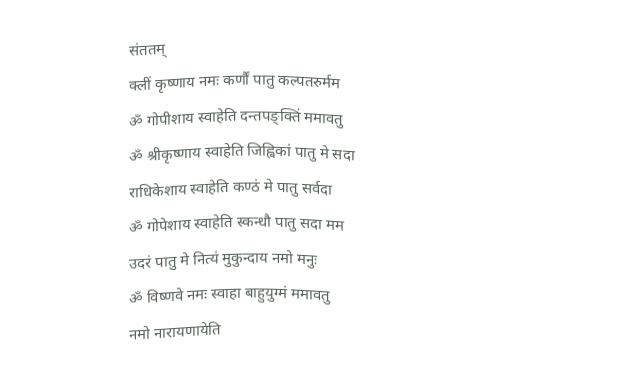संततम्
क्लीं कृष्णाय नमः कर्णौं पातु कल्पतरुर्मम
ॐ गोपीशाय स्वाहेति दन्तपङ्क्तिं ममावतु
ॐ श्रीकृष्णाय स्वाहेति जिह्विकां पातु मे सदा
राधिकेशाय स्वाहेति कण्ठं मे पातु सर्वदा
ॐ गोपेशाय स्वाहेति स्कन्धौ पातु सदा मम
उदरं पातु मे नित्यं मुकुन्दाय नमो मनुः
ॐ विष्णवे नमः स्वाहा बाहुयुग्मं ममावतु
नमो नारायणायेति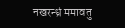नखरन्ध्रं ममावतु